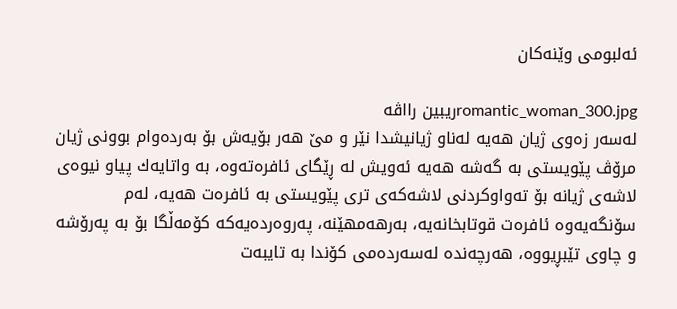ئه‌لبومی وێنه‌كان

romantic_woman_300.jpgریبین رااڤه‌
له‌سه‌ر زه‌وی‌ ژیان هه‌یه‌ له‌ناو ژیانیشدا نێر و مێ هه‌ر بۆیه‌ش بۆ به‌رده‌وام بوونی‌ ژیان مرۆڤ پێویستی‌ به‌ گه‌شه‌ هه‌یه‌ ئه‌ویش له‌ ڕێگای‌ ئافره‌ته‌وه‌، به‌ واتایه‌ك پیاو نیوه‌ی‌ لاشه‌ی‌ ژیانه‌ بۆ ته‌واوكردنی‌ لاشه‌كه‌ی‌ تری‌ پێویستی‌ به‌ ئافره‌ت هه‌یه‌، له‌م سۆنگه‌یه‌وه‌ ئافره‌ت قوتابخانه‌یه‌، به‌رهه‌مهێنه‌، په‌روه‌رده‌یه‌كه‌ كۆمه‌ڵگا بۆ به‌ په‌رۆشه‌ و چاوی‌ تێبڕیووه‌، هه‌رچه‌نده‌ له‌سه‌رده‌می‌ كۆندا به‌ تایبه‌ت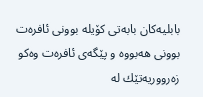بابلیه‌كان بابه‌تی‌ كۆیله‌ بوونی‌ ئافره‌ت بوونی‌ هه‌بووه‌ و پێگه‌ی‌ ئافره‌ت وه‌كو زه‌رووریه‌تێك له‌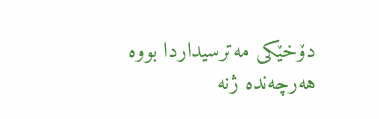دۆخێكی‌ مه‌ترسیداردا بووه‌ هه‌رچه‌نده‌ ژنه‌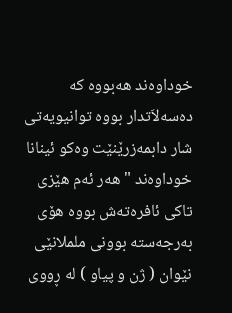خوداوه‌ند هه‌بووه‌ كه‌ ده‌سه‌لاَتدار بووه‌ توانیویه‌تی‌ شار دابمه‌زرێنێت وه‌كو ئینانا خوداوه‌ند " هه‌ر ئه‌م هێزی‌ تاكی‌ ئافره‌ته‌ش بووه‌ هۆی‌ به‌رجه‌سته‌ بوونی‌ ململانێی‌ نێوان ( ژن و پیاو ) له‌ ڕووی‌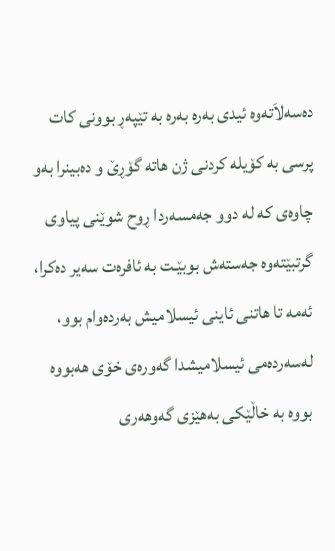ده‌سه‌لاَته‌وه‌ ئیدی‌ به‌ره‌ به‌ره‌ به‌ تێپه‌ڕ بوونی‌ كات پرسی به‌ كۆیله‌ كردنی‌ ژن هاته‌ گۆڕێ و ده‌بینرا به‌و چاوه‌ی‌ كه‌ له‌ دوو جه‌مسه‌ردا ڕوح شوێنی‌ پیاوی‌ گرتبێته‌وه‌ جه‌سته‌ش بوبێـت به‌ ئافره‌ت سه‌یر ده‌كرا، ئه‌مه‌ تا هاتنی‌ ئاینی‌ ئیسلامیش به‌رده‌وام بوو، له‌سه‌رده‌می‌ ئیسلامیشدا گه‌وره‌ی‌ خۆی‌ هه‌بووه‌ بووه‌ به‌ خاڵێكی‌ به‌هێزی‌ گه‌وهه‌ری‌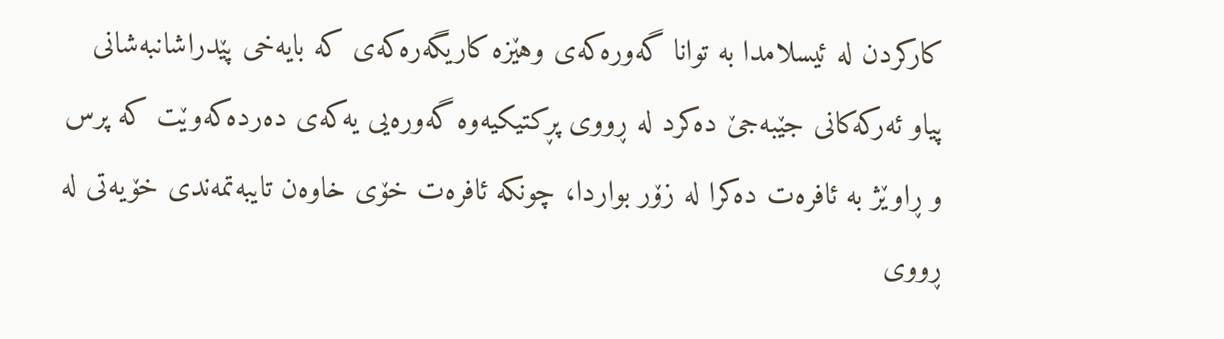كاركردن له‌ ئیسلامدا به‌ توانا گه‌وره‌كه‌ی‌ وهێزه‌ كاریگه‌ره‌كه‌ی‌ كه‌ بایه‌خی‌ پێدراشانبه‌شانی‌ پیاو ئه‌ركه‌كانی‌ جێبه‌جێ ده‌كرد له‌ ڕووی‌ پڕكتیكیه‌وه‌ گه‌وره‌یی یه‌كه‌ی‌ ده‌رده‌كه‌وێت كه‌ پرس و ڕاوێژ به‌ ئافره‌ت ده‌كرا له‌ زۆر بواردا، چونكه‌ ئافره‌ت خۆی‌ خاوه‌ن تایبه‌تمه‌ندی‌ خۆیه‌تی‌ له‌ ڕووی‌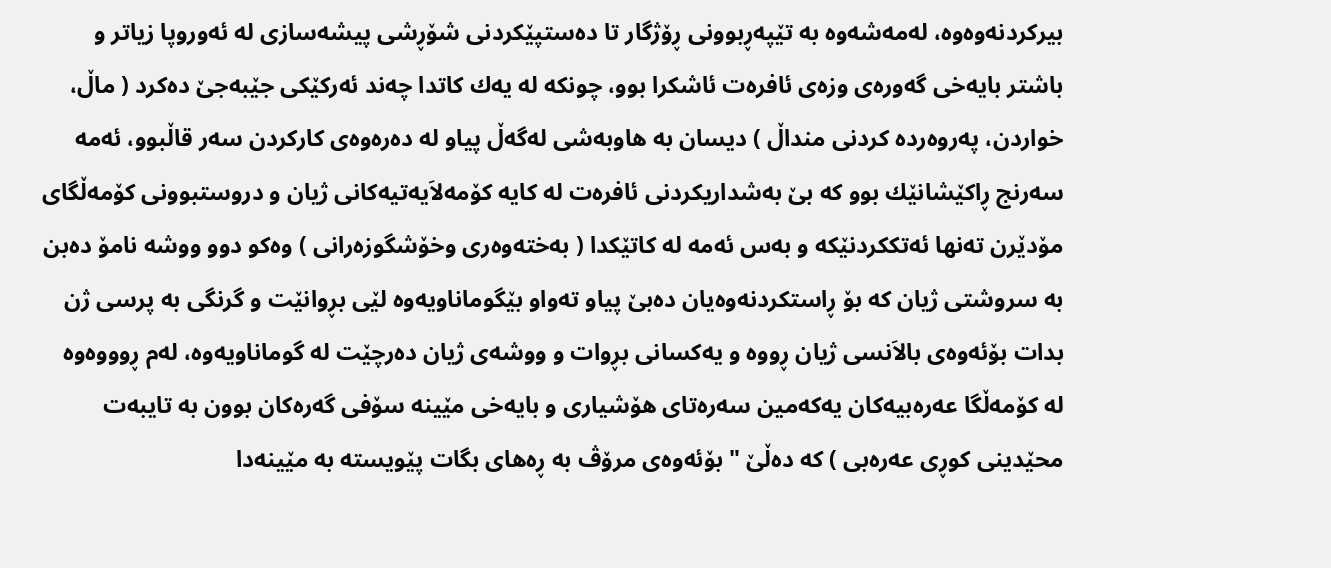بیركردنه‌وه‌وه‌، له‌مه‌شه‌وه‌ به‌ تێپه‌ڕبوونی‌ ڕۆژگار تا ده‌ستپێكردنی‌ شۆڕشی‌ پیشه‌سازی‌ له‌ ئه‌وروپا زیاتر و باشتر بایه‌خی‌ گه‌وره‌ی‌ وزه‌ی‌ ئافره‌ت ئاشكرا بوو، چونكه‌ له‌ یه‌ك كاتدا چه‌ند ئه‌ركێكی‌ جێبه‌جێ ده‌كرد ( ماڵ، خواردن، په‌روه‌رده‌ كردنی‌ منداڵ ) دیسان به‌ هاوبه‌شی‌ له‌گه‌ڵ پیاو له‌ ده‌ره‌وه‌ی‌ كاركردن سه‌ر قاڵبوو، ئه‌مه‌ سه‌رنج ڕاكێشانێك بوو كه‌ بێ به‌شداریكردنی‌ ئافره‌ت له‌ كایه‌ كۆمه‌لاَیه‌تیه‌كانی‌ ژیان و دروستبوونی‌ كۆمه‌ڵگای‌ مۆدێرن ته‌نها ئه‌تككردنێكه‌ و به‌س ئه‌مه‌ له‌ كاتێكدا ( به‌خته‌وه‌ری‌ وخۆشگوزه‌رانی‌ ) وه‌كو دوو ووشه‌ نامۆ ده‌بن به‌ سروشتی‌ ژیان كه‌ بۆ ڕاستكردنه‌وه‌یان ده‌بێ پیاو ته‌واو بێگوماناویه‌وه‌ لێی‌ بڕوانێت و گرنگی‌ به‌ پرسی‌ ژن بدات بۆئه‌وه‌ی‌ بالاَنسی‌ ژیان ڕووه‌ و یه‌كسانی‌ بڕوات و ووشه‌ی‌ ژیان ده‌رچێت له‌ گوماناویه‌وه‌، له‌م ڕوووه‌وه‌ له‌ كۆمه‌ڵگا عه‌ره‌بیه‌كان یه‌كه‌مین سه‌ره‌تای‌ هۆشیاری‌ و بایه‌خی‌ مێینه‌ سۆفی‌ گه‌ره‌كان بوون به‌ تایبه‌ت محێدینی‌ كوڕی‌ عه‌ره‌بی‌ ) كه‌ ده‌ڵێ " بۆئه‌وه‌ی‌ مرۆڤ به‌ ڕه‌های‌ بگات پێویسته‌ به‌ مێینه‌دا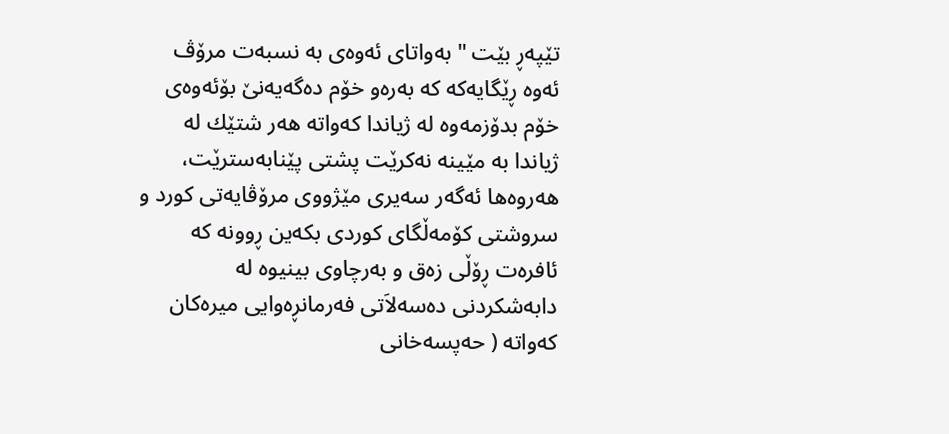تێپه‌ڕ بێت " به‌واتای‌ ئه‌وه‌ی‌ به‌ نسبه‌ت مرۆڤ ئه‌وه‌ ڕێگایه‌كه‌ كه‌ به‌ره‌و خۆم ده‌گه‌یه‌نێ بۆئه‌وه‌ی‌ خۆم بدۆزمه‌وه‌ له‌ ژیاندا كه‌واته‌ هه‌ر شتێك له‌ ژیاندا به‌ مێینه‌ نه‌كرێت پشتی‌ پێنابه‌سترێت، هه‌روه‌ها ئه‌گه‌ر سه‌یری‌ مێژووی‌ مرۆڤایه‌تی‌ كورد و سروشتی‌ كۆمه‌ڵگای‌ كوردی‌ بكه‌ین ڕوونه‌ كه‌ ئافره‌ت ڕۆڵی‌ زه‌ق و به‌رچاوی‌ بینیوه‌ له‌ دابه‌شكردنی‌ ده‌سه‌لاَتی‌ فه‌رمانڕه‌وایی میره‌كان كه‌واته‌ ( حه‌پسه‌خانی‌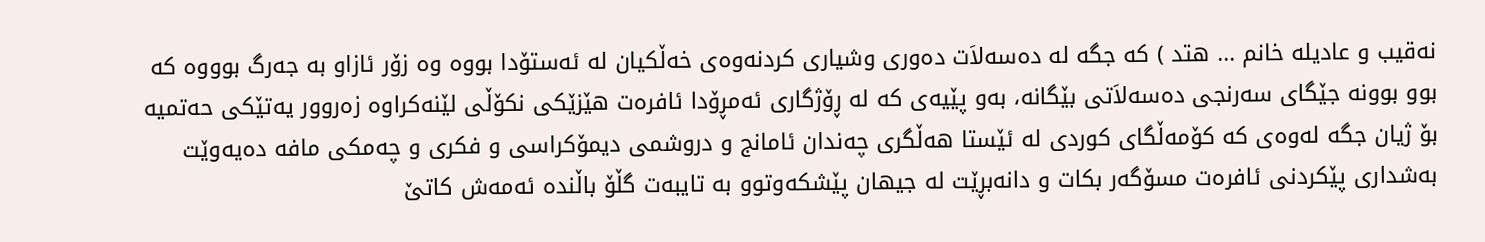نه‌قیب و عادیله‌ خانم ... هتد ) كه‌ جگه‌ له‌ ده‌سه‌لاَت ده‌وری‌ وشیاری‌ كردنه‌وه‌ی‌ خه‌ڵكیان له‌ ئه‌ستۆدا بووه‌ وه‌ زۆر ئازاو به‌ جه‌رگ بوووه‌ كه‌ بوو بوونه‌ جێگای‌ سه‌رنجی‌ ده‌سه‌لاَتی‌ بێگانه‌، به‌و پێیه‌ی‌ كه‌ له‌ ڕۆژگاری‌ ئه‌مڕۆدا ئافره‌ت هێزێكی‌ نكۆڵی‌ لێنه‌كراوه‌ زه‌روور یه‌تێكی‌ حه‌تمیه‌ بۆ ژیان جگه‌ له‌وه‌ی‌ كه‌ كۆمه‌ڵگای‌ كوردی‌ له‌ ئێستا هه‌ڵگری‌ چه‌ندان ئامانج و دروشمی‌ دیمۆكراسی‌ و فكری‌ و چه‌مكی‌ مافه‌ ده‌یه‌وێت به‌شداری‌ پێكردنی‌ ئافره‌ت مسۆگه‌ر بكات و دانه‌بڕێت له‌ جیهان پێشكه‌وتوو به‌ تایبه‌ت گڵۆ باڵنده‌ ئه‌مه‌ش كاتێ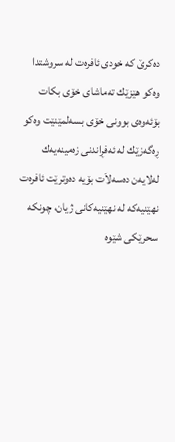ده‌كرێ كه‌ خودی‌ ئافره‌ت له‌ سروشتدا وه‌كو هێزێك ته‌ماشای‌ خۆی بكات بۆئه‌وه‌ی‌ بوونی‌ خۆی بسه‌لمێنێت وه‌كو ڕه‌گه‌زێك له‌ ئه‌فڕاندنی‌ زه‌مینه‌یه‌ك له‌لایه‌ن ده‌سه‌لاَت بۆیه‌ ده‌وترێت ئافره‌ت نهێنیه‌كه‌ له‌ نهێنیه‌كانی‌ ژیان، چونكه‌ سحرێكی‌ شێوه‌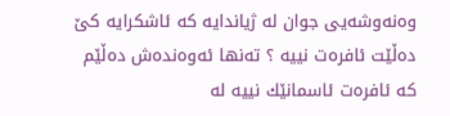وه‌نه‌وشه‌یی جوان له‌ ژیاندایه‌ كه‌ ئاشكرایه‌ كێ ده‌ڵێت ئافره‌ت نییه‌ ؟ ته‌نها ئه‌وه‌نده‌ش ده‌ڵێم كه‌ ئافره‌ت ئاسمانێك نییه‌ له‌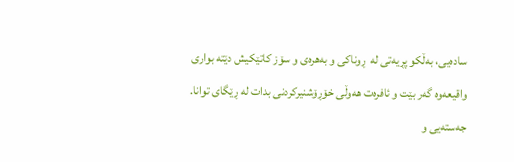ساده‌یی، به‌ڵكو پڕیه‌تی‌ له‌  ڕوناكی‌ و به‌هره‌ی‌ و سۆز كاتێكیش دێته‌ بواری‌ واقیعه‌وه‌ گه‌ر بێت و ئافره‌ت هه‌وڵی‌ خۆڕۆشنیركردنی‌ بدات له‌ ڕێگای‌ توانا. جه‌سته‌یی و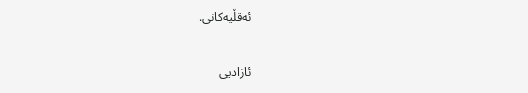ئه‌قڵیه‌كانی‌.

ئازادیی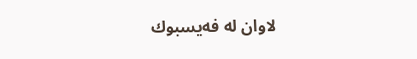لاوان له‌ فه‌یسبوك